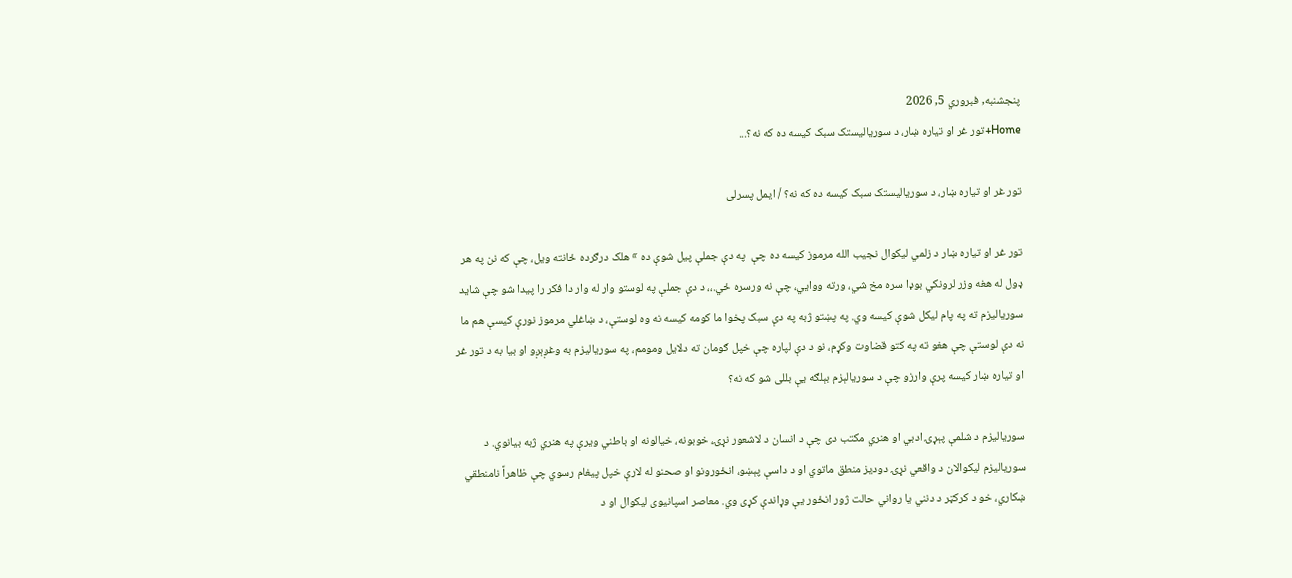پنجشنبه, فبروري 5, 2026
Home+تور غر او تیاره ښار، د سوریالیستک سبک کیسه ده که نه؟...

تور غر او تیاره ښار، د سوریالیستک سبک کیسه ده که نه؟ / ایمل پسرلی

تور غر او تیاره ښار د زلمي لیکوال نجیب الله مرموز کیسه ده چې  په دې جملې پیل شوې ده ٬٬ هلک درګرده ځانته ويل، چې که نن په هر ډول له هغه وزر لرونکي بوډا سره مخ شي، ورته ووايي، چې نه ورسره ځي.،، د دې جملې په لوستو وار له وار دا فکر را پیدا شو چې شاید سوریالیزم ته په پام لیکل شوې کیسه وي. په پښتو ژبه په دې سبک پخوا ما کومه کیسه نه وه لوستې، د ښاغلي مرموز نورې کیسې هم ما نه دې لوستې چې هغو ته په کتو قضاوت وکړم، نو د دې لپاره چې خپل ګومان ته دلایل ومومم، په سوریالیزم به وغږېږو او بیا به د تور غر او تیاره ښار کیسه پرې وارزو چې د سوریالېزم بېلګه یې بللی شو که نه؟

سوریالیزم د شلمې پېړۍ ادبي او هنري مکتب دی چې د انسان د لاشعور نړۍ، خوبونه، خیالونه او باطني ویرې په هنري ژبه بیانوي. د سوریالیزم لیکوالان د واقعي نړۍ دودیز منطق ماتوي او د داسې پېښو، انځورونو او صحنو له لارې خپل پیغام رسوي چې ظاهراً نامنطقي ښکاري، خو د کرکټر د دنني یا رواني حالت ژور انځور یې وړاندې کړی وي. معاصر اسپانیوی لیکوال او د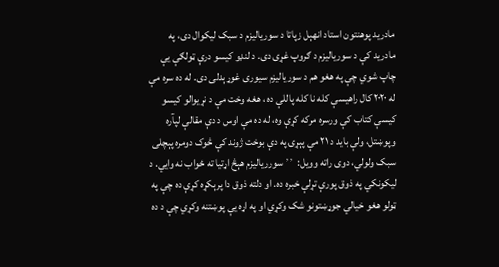مادرید پوهنتون استاد انهېل زپاتا د سوریالیزم د سبک لیکوال دی، په مادرید کې د سوریالیزم د ګروپ غړی دی. د لنډو کیسو درې ټولګې یې چاپ شوي چې په هغو هم د سوریالیزم سیوری غوړېدلی دی. له ده سره مې له ۲۰۲۰ کال راهیسې کله نا کله پاللې ده ، هغه وخت مې د نړیوالو کیسو کیسې کتاب کې ورسره مرکه کړې وه، له ده مې اوس د دې مقالې لپآره وپوښتل، ولې باید د ۲۱ مې پېړۍ په دې بوخت ژوند کې څوک دومره پېچلی سبک ولولي، دوی راته وویل:  ٬٬ سورریالیزم هېڅ اړتیا ته ځواب نه وايي. د لیکونکي په ذوق پورې تړلې خبره ده. او دلته ذوق دا پرېکړه کړې ده چې په ټولو هغو خیالي جوړښتونو شک وکړي او په اړه یې پوښتنه وکړي چې د ده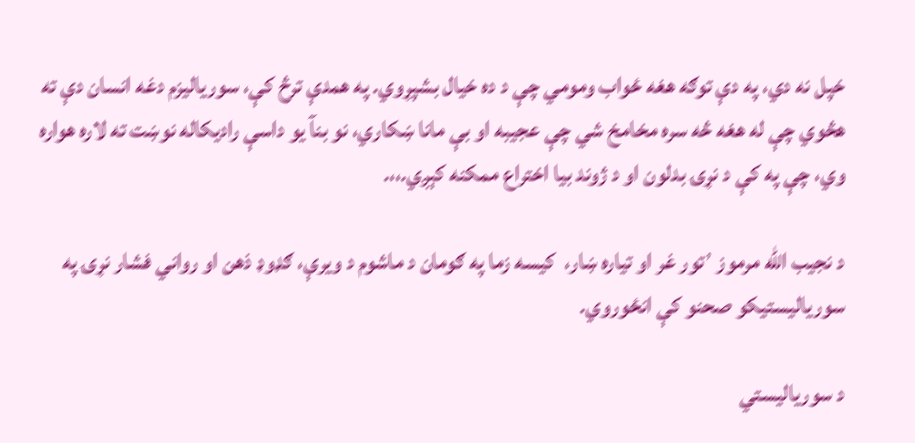خپل نه دي، په دې توګه هغه ځواب ومومي چې د ده خیال بشپړوي. په همدې ترڅ کې، سوریالیزم دغه انسان دې ته هڅوي چې له هغه څه سره مخامخ شي چې عجیبه او بې‌ مانا ښکاري، نو بنآ یو داسې رادیکاله نوښت ته لاره هواره وي، چې په کې د نړۍ بدلون او د ژوند بیا اختراع ممکنه کېږي.،،.

د نجیب الله مرموز ٬تور غر او تیاره ښار،  کیسه زما په ګومان د ماشوم د ویرې، ګډوډ ذهن او رواني فشار نړۍ په سوریالیستیکو صحنو کې انځوروي.

د سوریالیستي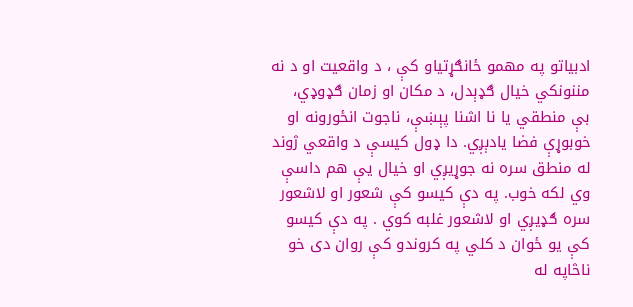ادبیاتو په مهمو ځانګړتیاو کې ، د واقعیت او د نه مننونکي خیال ګډېدل، د مکان او زمان ګډوډي،  بې منطقي یا نا اشنا پېښې، ناجوت انځورونه او خوبوړې فضا یادېږي. دا ډول کیسې د واقعي ژوند له منطق سره نه جوړیږي او خیال یې هم داسې وي لکه خوب. په دې کیسو کې شعور او لاشعور سره ګډیږي او لاشعور غلبه کوي . په دې کیسو  کې یو ځوان د کلي په کروندو کې روان دی خو ناڅاپه له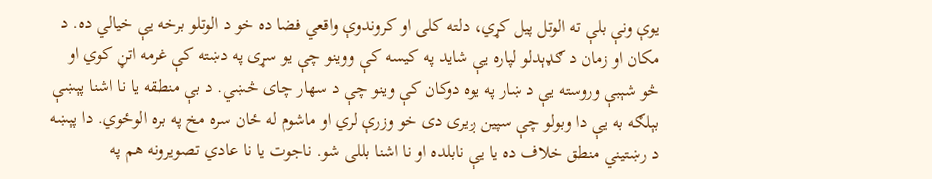یوې ونې بلې ته الوتل پیل کړي، دلته کلی او کروندوې واقعي فضا ده خو د الوتلو برخه یې خیالي ده. د مکان او زمان د ګډېدلو لپاره یې شاید په کیسه کې ووینو چې یو سړی په دښته کې غرمه اتڼ کوي او څو شېبې وروسته یې د ښار په یوه دوکان کې وینو چې د سهار چای څښي. د بې منطقه یا نا اشنا پېښې بېلګه به یې دا وبولو چې سپین ږیری دی خو وزرې لري او ماشوم له ځان سره مخ په بره الوځوي. دا پېښه د رښتیني منطق خلاف ده یا یې نابلده او نا اشنا بللی شو. ناجوت یا نا عادي تصویرونه هم په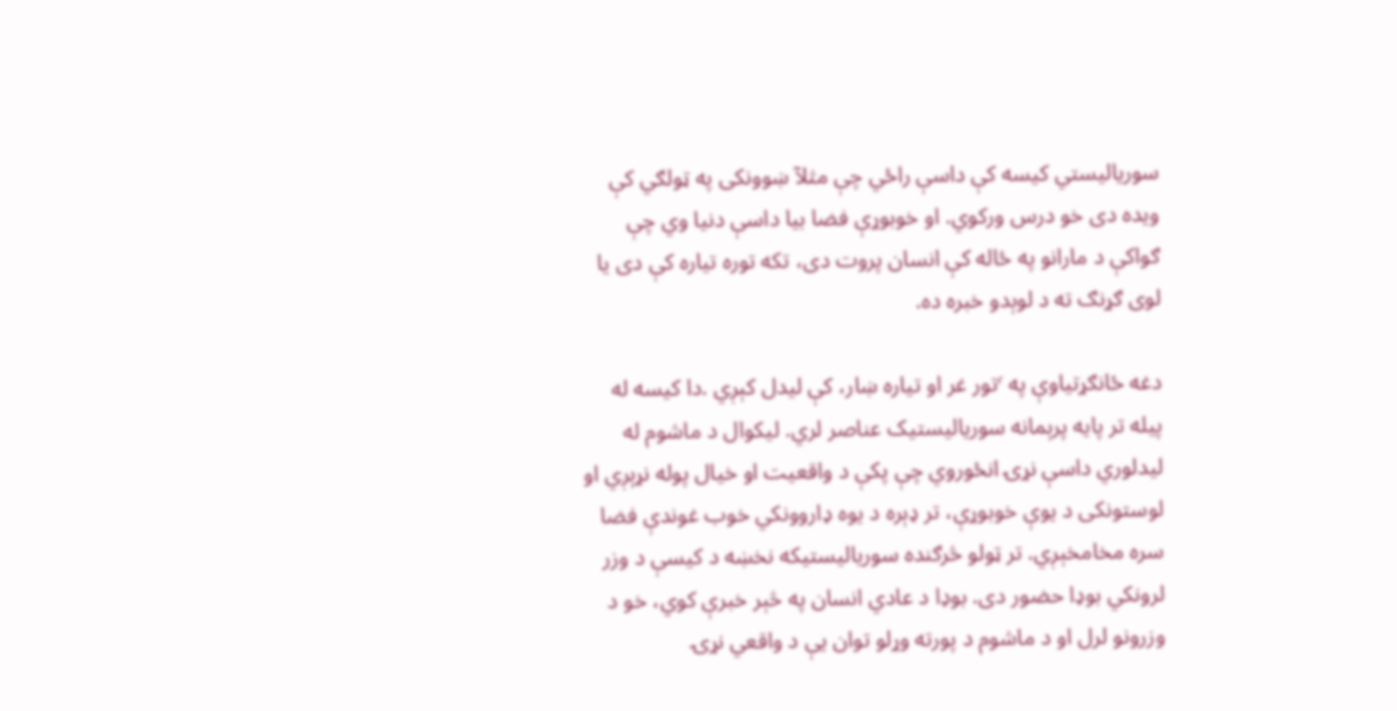سوریالیستي کیسه کې داسې راځي چې مثلآ ښوونکی په ټولګي کې ویده دی خو درس ورکوي. او خوبوړې فضا بیا داسې دنیا وي چې ګواکې د مارانو په ځاله کې انسان پروت دی، تکه توره تیاره کې دی یا لوی ګړنګ ته د لوېدو خبره ده.

دغه ځانګړتیاوې په ٬تور غر او تیاره ښار، کې لیدل کېږي .دا کیسه له پیله تر پایه پرېمانه سوریالیستیک عناصر لري. لیکوال د ماشوم له لیدلوري داسې نړۍ انځوروي چې پکې د واقعیت او خیال پوله نړېږي او لوستونکی د یوې خوبوړې، تر ډېره د یوه ډاروونکي خوب غوندې فضا سره مخامخېږي. تر ټولو څرګنده سوریالیستیکه نخښه د کیسې د وزر لرونکي بوډا حضور دی. بوډا د عادي انسان په څېر خبرې کوي، خو د وزرونو لرل او د ماشوم د پورته وړلو توان یې د واقعي نړۍ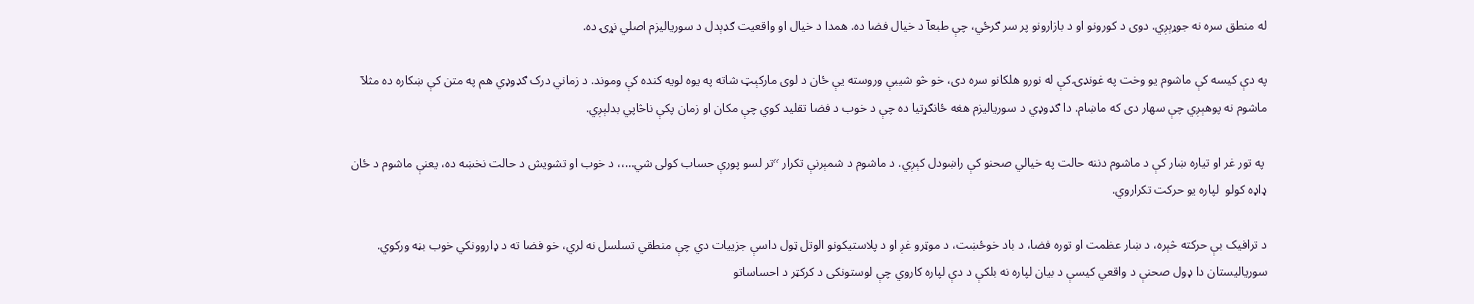له منطق سره نه جوړېږي. دوی د کورونو او د بازارونو پر سر ګرځي، چې طبعآ د خیال فضا ده. همدا د خیال او واقعیت ګډېدل د سوریالیزم اصلي نړۍ ده.

په دې کیسه کې ماشوم یو وخت په غونډۍ کې له نورو هلکانو سره دی، خو څو شیبې وروسته یې ځان د لوی مارکېټ شاته په یوه لویه کنده کې وموند. د زماني درک ګډوډي هم په متن کې ښکاره ده مثلآ ماشوم نه پوهېږي چې سهار دی که ماښام. دا ګډوډي د سوریالیزم هغه ځانګړتیا ده چې د خوب د فضا تقلید کوي چې مکان او زمان پکې ناڅاپي بدلېږي.

 په تور غر او تیاره ښار کې د ماشوم دننه حالت په خیالي صحنو کې راښودل کېږي. د ماشوم د شمېرنې تکرار ٬٬تر لسو پورې حساب کولی شي…،، د خوب او تشویش د حالت نخښه ده، یعنې ماشوم د ځان ډاډه کولو  لپاره یو حرکت تکراروي.

د ترافیک بې‌ حرکته څېره، د ښار عظمت او توره فضا، د باد خوځښت، د موټرو غږ او د پلاستیکونو الوتل ټول داسې جزییات دي چې منطقي تسلسل نه لري، خو فضا ته د ډاروونکي خوب بڼه ورکوي. سوریالیستان دا ډول صحنې د واقعي کیسې د بیان لپاره نه بلکې د دې لپاره کاروي چې لوستونکی د کرکټر د احساساتو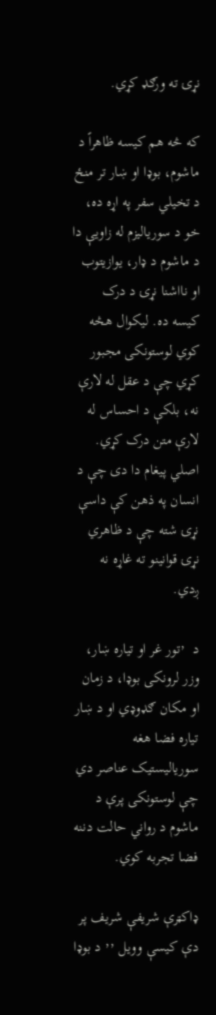نړۍ ته ورګډ کړي.

که څه هم کیسه ظاهراً د ماشوم، بوډا او ښار تر منځ د تخیلي سفر په اړه ده، خو د سوریالیزم له زاویې دا د ماشوم د ډار، یوازیتوب او نااشنا نړۍ د درک کیسه ده. لیکوال هڅه کوي لوستونکی مجبور کړي چې د عقل له لارې نه، بلکې د احساس له لارې متن درک کړي. اصلي پیغام دا دی چې د انسان په ذهن کې داسې نړۍ شته چې د ظاهري نړۍ قوانینو ته غاړه نه ږدي.

د  ٬تور غر او تیاره ښار، وزر لرونکی بوډا، د زمان او مکان ګډوډي او د ښار تیاره فضا هغه سوریالیستیک عناصر دي چې لوستونکی پرې د ماشوم د رواني حالت دننه فضا تجربه کوي.

ډاکټرې شریفې شریف پر دې کیسې وویل ٬٬ د بوډا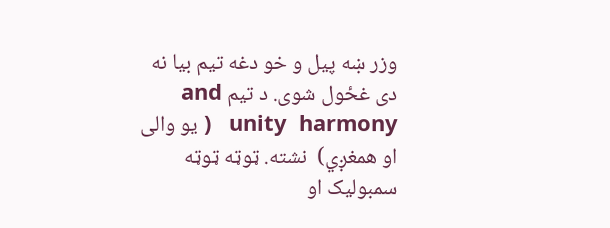وزر ښه پیل و خو دغه تیم بیا نه دی غځول شوی. د تیم and unity  harmony   ( یو والی او همغږي)  نشته. ټوټه ټوټه سمبولیک او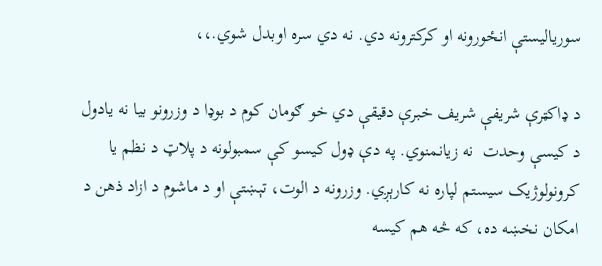سوریالیستې انځورونه او کرکترونه دي. نه دي سره اوبدل شوي.،،

د ډاکټرې شریفې شریف خبرې دقیقې دي خو ګومان کوم د بوډا د وزرونو بیا نه یادول د کیسې وحدت  نه زیانمنوي. په دې ډول کیسو کې سمبولونه د پلاټ د نظم یا کرونولوژیک سیستم لپاره نه کارېږي. وزرونه د الوت، تېښتې او د ماشوم د ازاد ذهن د امکان نخښه ده، که څه هم کیسه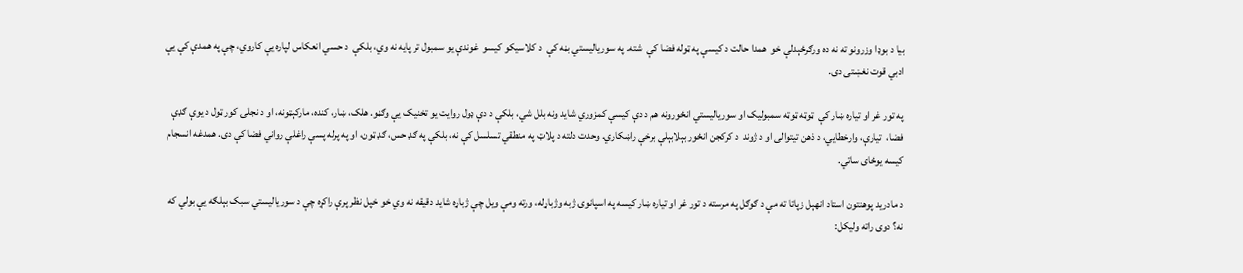بیا د بوډا وزرونو ته نه ده ورګرځېدلې خو  همدا حالت د کیسې په ټوله فضا کې  شته. په سوریالیستي بڼه کې  د کلاسیکو کیسو  غوندې یو سمبول تر پایه نه وي، بلکې  د حسي انعکاس لپاره یې کاروي، چې په همدې کې یې ادبي قوت نغښتی دی.

په تور غر او تیاره ښار کې  ټوټه ټوټه سمبولیک او سوريالیستي انځورونه هم د دې کیسې کمزوري شاید ونه بلل شي، بلکې د دې ډول روایت یو تخنیک یې وګڼو. هلک، ښار، کنده، مارکېټونه، او د نجلۍ کور ټول د یوې ګډې فضا،  تیارې، وارخطايي، د ذهن تیتوالی او د ژوند  د کرکجن انځور بېلابېلې برخې راښکاري. وحدت دلته د پلاټ په منطقي تسلسل کې نه، بلکې په ګډ حس، ګډ ټون، او په پرله پسې راغلې رواني فضا کې دی. همدغه انسجام کیسه یوځای ساتي.

د مادرید پوهنتون استاد انهېل زپاتا ته مې د ګوګل په مرسته د تور غر او تیاره ښار کیسه په اسپانوۍ ژبه وژباړله، ورته ومې ویل چې ژباړه شاید دقیقه نه وي خو خپل نظر پرې راکړه چې د سوریالیستي سبک بېلګه یې بولي که نه؟ دوی راته ولیکل: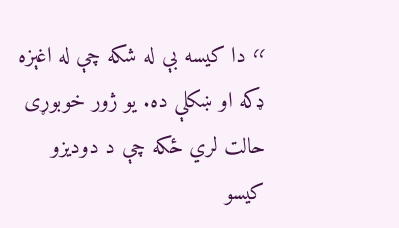٬٬ دا کیسه بې له شکه چې له اغېزه ډکه او ښکلې ده. یو ژور خوبوړی حالت لري ځکه چې د دودیزو کیسو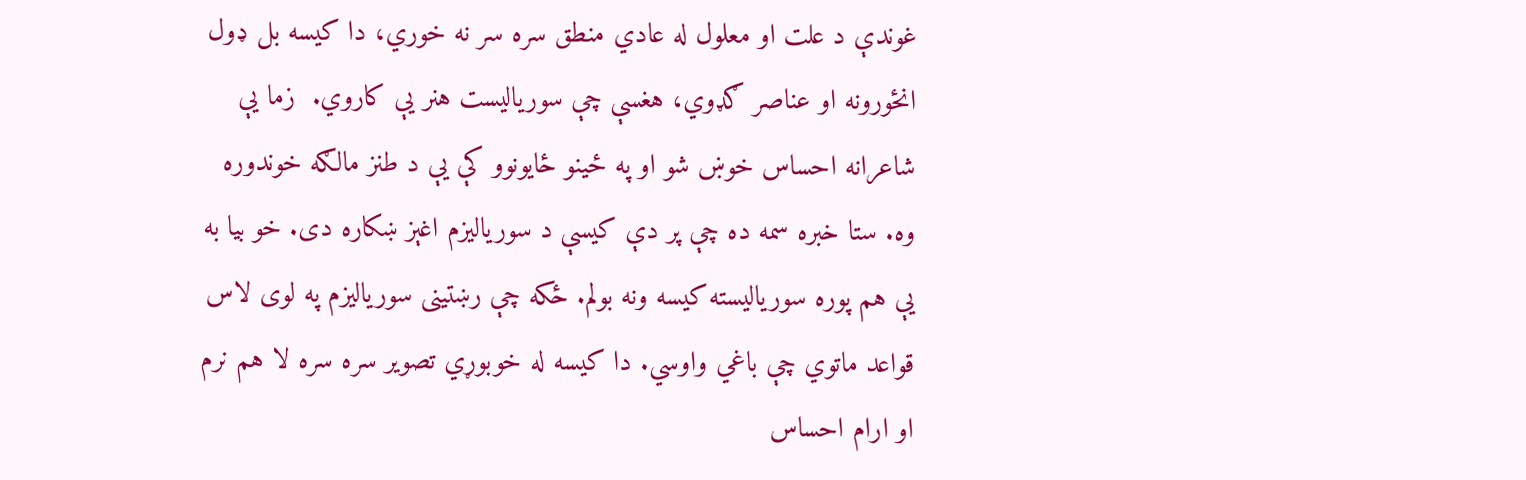غوندې د علت او معلول له عادي منطق سره سر نه خوري، دا کیسه بل ډول انځورونه او عناصر ګډوي، هغسې چې سوریالیست هنر یې کاروي.  زما یې شاعرانه احساس خوښ شو او په ځینو ځایونوو کې یې د طنز مالګه خوندوره وه. ستا خبره سمه ده چې پر دې کیسې د سوریالیزم اغېز ښکاره دی. خو بیا به یې هم پوره سوریالیسته کیسه ونه بولم. ځکه چې رښتینی سوریالیزم په لوی لاس قواعد ماتوي چې باغي واوسي. دا کیسه له خوبوړي تصویر سره سره لا هم نرم او ارام احساس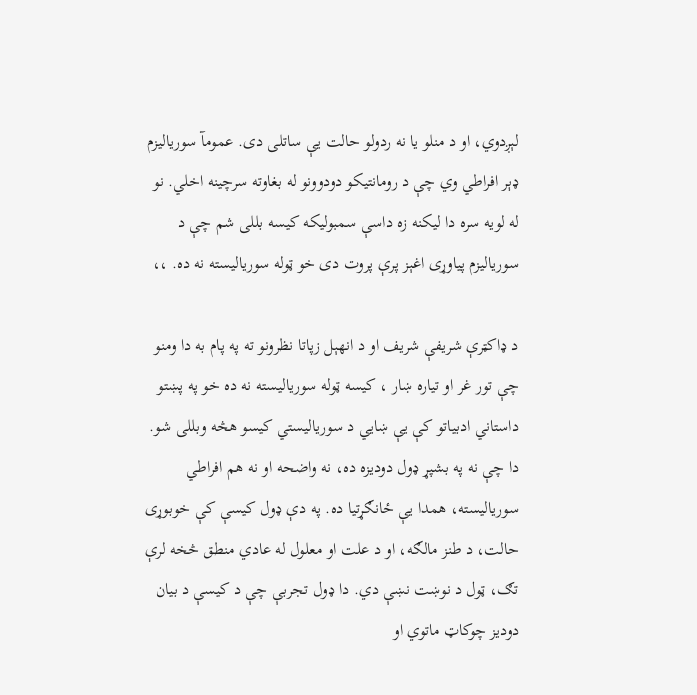لېږدوي، او د منلو یا نه ردولو حالت یې ساتلی دی. عمومآ سوریالیزم ډېر افراطي وي چې د رومانتیکو دودوونو له بغاوته سرچینه اخلي. نو له لویه سره دا لیکنه زه داسې سمبولیکه کیسه بللی شم چې د سوریالیزم پیاوړی اغېز پرې پروت دی خو ټوله سوریالیسته نه ده. ،،

د ډاکټرې شریفې شریف او د انهېل زپاتا نظرونو ته په پام به دا ومنو چې تور غر او تیاره ښار ، کیسه ټوله سوریالیسته نه ده خو په پښتو داستاني ادبیاتو کې یې ښایي د سوریالیستي کیسو هڅه وبللی شو. دا چې نه په بشپړ ډول دودیزه ده، نه واضحه او نه هم افراطي سوریالیسته، همدا یې ځانګړتیا ده. په دې ډول کیسې کې خوبوړی حالت، د طنز مالګه، او د علت او معلول له عادي منطق څخه لرې تګ، ټول د نوښت نښې دي. دا ډول تجربې چې د کیسې د بیان دودیز چوکاټ ماتوي او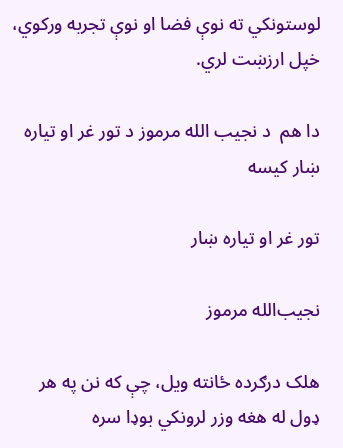لوستونکي ته نوې فضا او نوې تجربه ورکوي، خپل ارزښت لري.

دا هم  د نجیب الله مرموز د تور غر او تیاره ښار کیسه

تور غر او تیاره ښار

نجیب‌الله مرموز

هلک درګرده ځانته ويل، چې که نن په هر ډول له هغه وزر لرونکي بوډا سره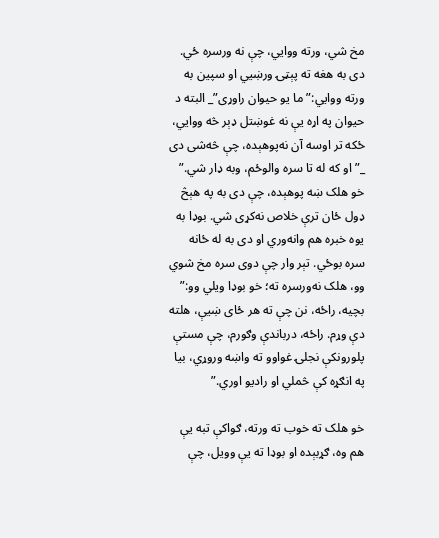مخ شي، ورته ووايي، چې نه‌ ورسره ځي. دی به هغه ته پېټۍ ورښيي او سپين به ورته ووايي:” ما يو حيوان راوړی”_ البته د حيوان په اړه يې نه غوښتل ډېر څه ووايي، ځکه تر اوسه آن نه‌پوهېده، چې څه‌شی دی _” او که له تا سره والوځم، وبه ډار شي‌.” خو هلک ښه پوهېده، چې دی به په هېڅ ډول ځان ترې خلاص نه‌کړی شي. بوډا به یوه خبره هم وانه‌وري او دی به له ځانه سره بوځي. تېر وار چې دوی سره مخ شوي وو، هلک نه‌ورسره ته؛ خو بوډا ويلي وو:” بچيه، راځه، نن چې ته هر ځای ښیې، هلته دې وړم. راځه، درباندې وګورم، چې مستې پلورونکې نجلۍ غواوو ته واښه وروړي، بیا په انګړه کې څملي او راديو اوري.”

خو هلک ته خوب ته ورته، ګواکې تبه يې هم وه، ګړبېده او بوډا ته یې وويل، چې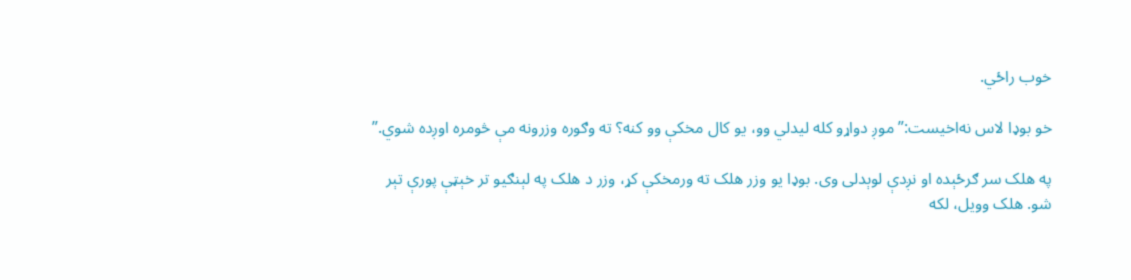خوب راځي.

خو بوډا لاس نه‌اخیست:” موږ دواړو کله ليدلي وو، يو کال مخکې وو کنه؟ ته وګوره وزرونه مې څومره اوږده شوي.”

په هلک سر ګرځېده او نږدې لوېدلی وی. بوډا يو وزر هلک ته ورمخکې کړ، وزر د هلک په لېنګیو تر خېټې پورې تېر شو. هلک وويل، لکه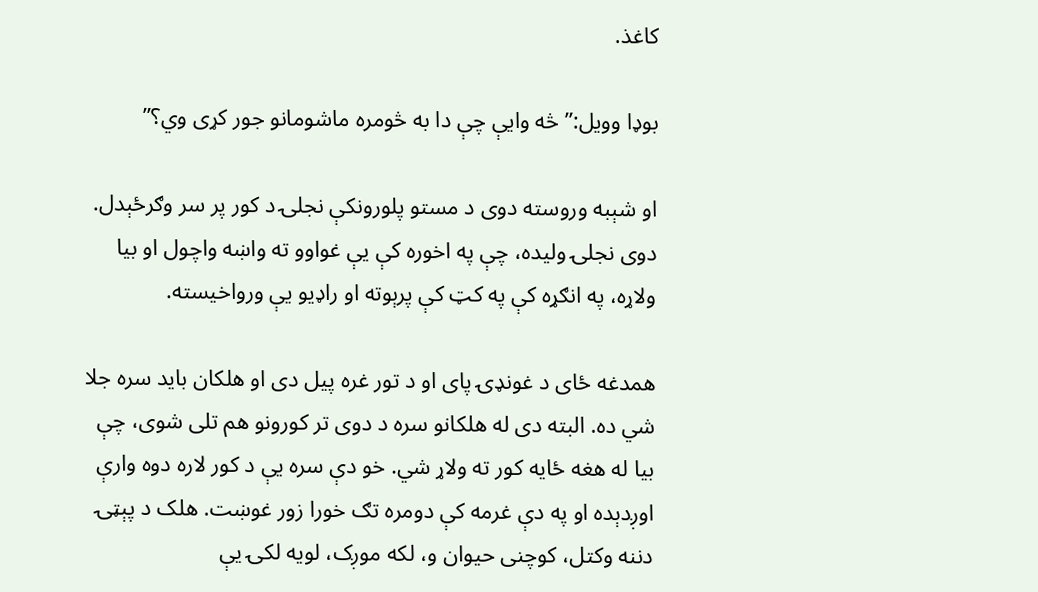کاغذ.

بوډا وويل:” څه وايې چې دا به څومره ماشومانو جور کړی وي؟”

او شېبه وروسته دوی د مستو پلورونکې نجلۍ د کور پر سر وګرځېدل. دوی نجلۍ ولیده، چې په اخوره کې یې غواوو ته واښه واچول او بیا ولاړه، په انګړه کې په کټ کې پرېوته او راډيو يې ورواخیسته.

همدغه ځای د غونډۍ پای او د تور غره پيل دی او هلکان باید سره جلا شي ده. البته دی له هلکانو سره د دوی تر کورونو هم تلی شوی، چې بیا له هغه ځايه کور ته ولاړ شي. خو دې سره يې د کور لاره دوه وارې اوږدېده او په دې غرمه کې دومره تګ خورا زور غوښت. هلک د پېټۍ دننه وکتل، کوچنی حيوان و، لکه موږک، لويه لکۍ یې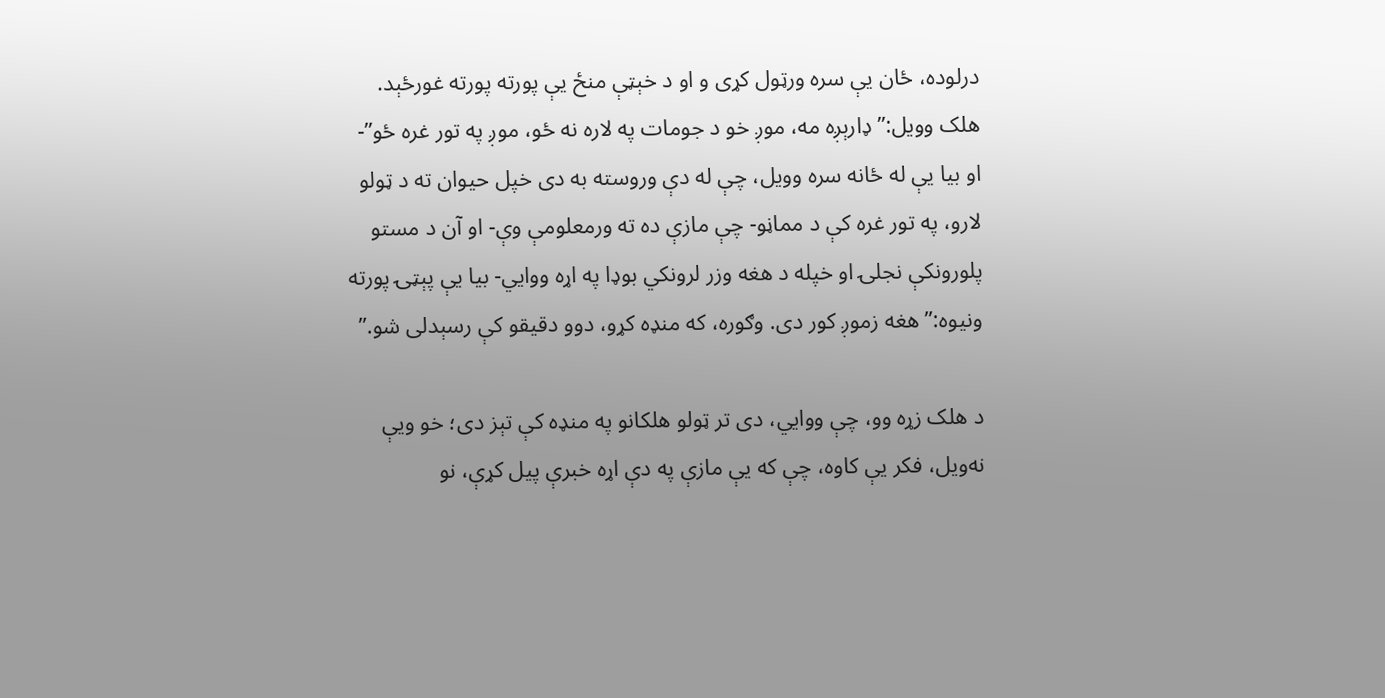درلوده، ځان يې سره ورټول کړی و او د خېټې منځ یې پورته پورته غورځېد. هلک وويل:” ډارېږه مه، موږ خو د جومات په لاره نه ځو، موږ په تور غره ځو”- او بیا یې له ځانه سره وویل، چې له دې وروسته به دی خپل حيوان ته د ټولو لارو، په تور غره کې د مماڼو- چې مازې ده ته ورمعلومې وې- او آن د مستو پلورونکې نجلۍ او خپله د هغه وزر لرونکي بوډا په اړه ووايي- بیا یې پېټۍ پورته ونيوه:” هغه زموږ کور دی. وګوره، که منډه کړو، دوو دقیقو کې رسېدلی شو.”

د هلک زړه وو، چې ووايي، دی تر ټولو هلکانو په منډه کې تېز دی؛ خو ويې نه‌ويل، فکر يې کاوه، چې که يې مازې په دې اړه خبرې پيل کړې، نو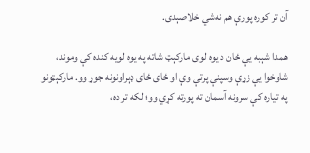آن تر کوره پورې هم نه‌شي خلاصېدی.

همدا شېبه یې ځان د یوه لوی مارکېټ شاته په یوه لویه کنده کې وموند، شاوخوا یې زړې وسپنې پرتې وې او ځای ځای ډېراونونه جوړ وو. مارکېټونو په تیاره کې سرونه آسمان ته پورته کړي وو؛ لکه تر ده،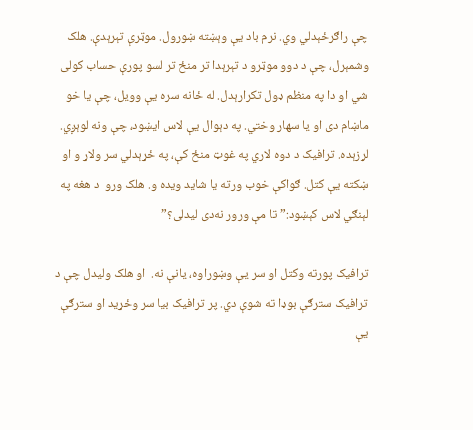چې راګرځېدلي وي. نرم باد یې وېښته ښورول. موټرې تېرېدې. هلک وشمېرل، چې د دوو موټرو د تېرېدا تر منځ تر لسو پورې حساب کولی شي او دا په منظم ډول تکرارېدل. له ځانه سره یې وویل، چې یا خو ماښام دی او يا سهار وختي. په دېوال یې لاس ايښود، چې ونه لوېږي. لړزېده. ترافیک د دوه لاري په غوټ منځ کې، په ځړېدلي سر ولاړ و او ښکته یې کتل. ګواکې خوب ورته یا شايد ويده و. هلک ورو  د هغه په لېنګي لاس کېښود:” تا مې ورور نه‌دی لیدلی؟”

ترافيک پورته وکتل او سر يې وښوراوه، یانې نه.  او هلک وليدل چې د ترافيک سترګې بوډا ته شوې دي. پر ترافيک بیا سر وځړید او سترګې یې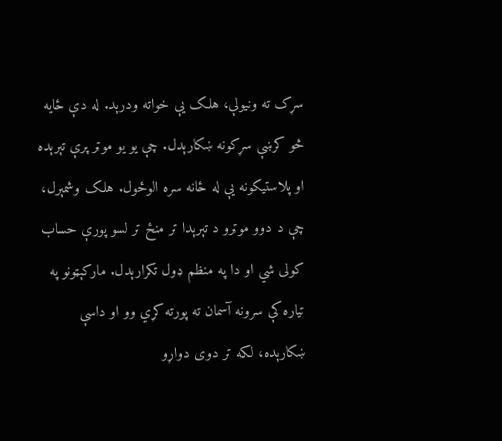سړک ته ونیولې، هلک يې خواته ودرېد. له دې ځايه څو کرښې سړکونه ښکارېدل. چې یو یو موټر پرې تېرېده او پلاستيکونه یې له ځانه سره الوځول. هلک وشمېرل، چې د دوو موټرو د تېرېدا تر منځ تر لسو پورې حساب کولی شي او دا په منظم ډول تکرارېدل. مارکېټونو په تیاره کې سرونه آسمان ته پورته کړي وو او داسې ښکارېده، لکه تر دوی دواړو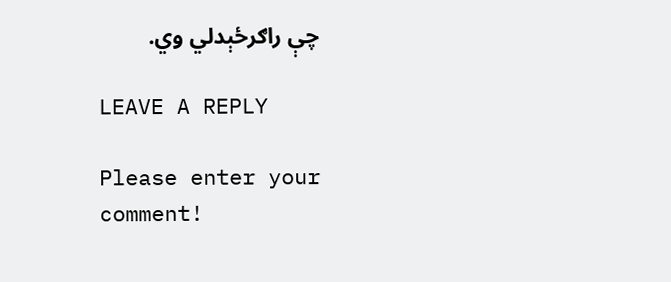چې راګرځېدلي وي.

LEAVE A REPLY

Please enter your comment!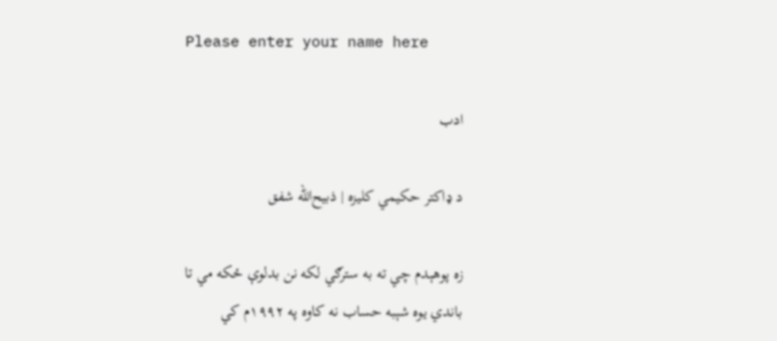Please enter your name here

ادب

د ډاکتر حکیمي کلیزه | ذبیح‌الله شفق

زه پوهېدم چي ته به سترګي لکه نن بدلوې ځکه مي تا باندي یوه شېبه حساب نه کاوه په ۱۹۹۲م کي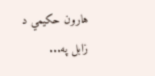هارون حکیمي د زابل په...